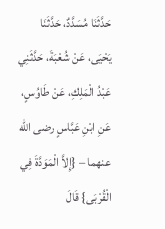حَدَّثَنَا مُسَدَّدٌ، حَدَّثَنَا يَحْيَى، عَنْ شُعْبَةَ، حَدَّثَنِي عَبْدُ الْمَلِكِ، عَنْ طَاوُسٍ، عَنِ ابْنِ عَبَّاسٍ رضى الله عنهما – {إِلاَّ الْمَوَدَّةَ فِي الْقُرْبَى} قَالَ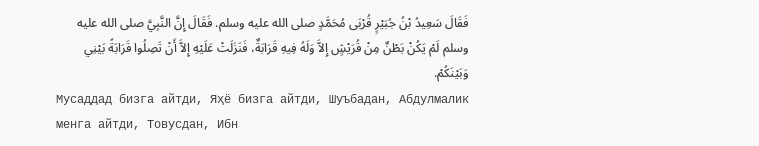فَقَالَ سَعِيدُ بْنُ جُبَيْرٍ قُرْبَى مُحَمَّدٍ صلى الله عليه وسلم. فَقَالَ إِنَّ النَّبِيَّ صلى الله عليه وسلم لَمْ يَكُنْ بَطْنٌ مِنْ قُرَيْشٍ إِلاَّ وَلَهُ فِيهِ قَرَابَةٌ، فَنَزَلَتْ عَلَيْهِ إِلاَّ أَنْ تَصِلُوا قَرَابَةً بَيْنِي وَبَيْنَكُمْ.
Мусаддад бизга айтди, Яҳё бизга айтди, Шуъбадан, Абдулмалик менга айтди, Товусдан, Ибн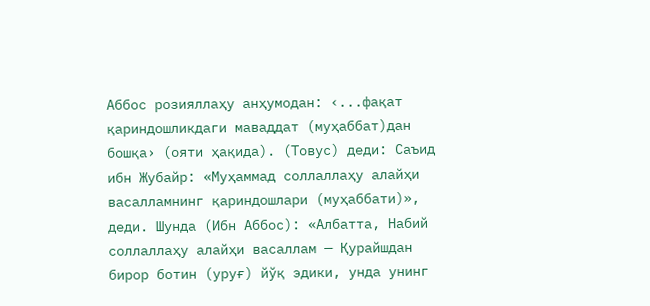Аббос розияллаҳу анҳумодан: ‹...фақат қариндошликдаги маваддат (муҳаббат)дан бошқа› (ояти ҳақида). (Товус) деди: Саъид ибн Жубайр: «Муҳаммад соллаллаҳу алайҳи васалламнинг қариндошлари (муҳаббати)», деди. Шунда (Ибн Аббос): «Албатта, Набий соллаллаҳу алайҳи васаллам — Қурайшдан бирор ботин (уруғ) йўқ эдики, унда унинг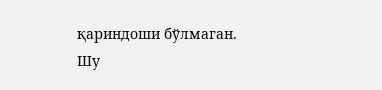қариндоши бўлмаган. Шу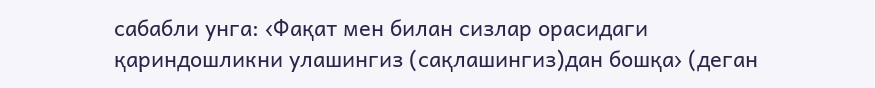сабабли унга: ‹Фақат мен билан сизлар орасидаги қариндошликни улашингиз (сақлашингиз)дан бошқа› (деган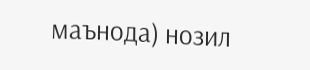маънода) нозил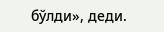бўлди», деди.